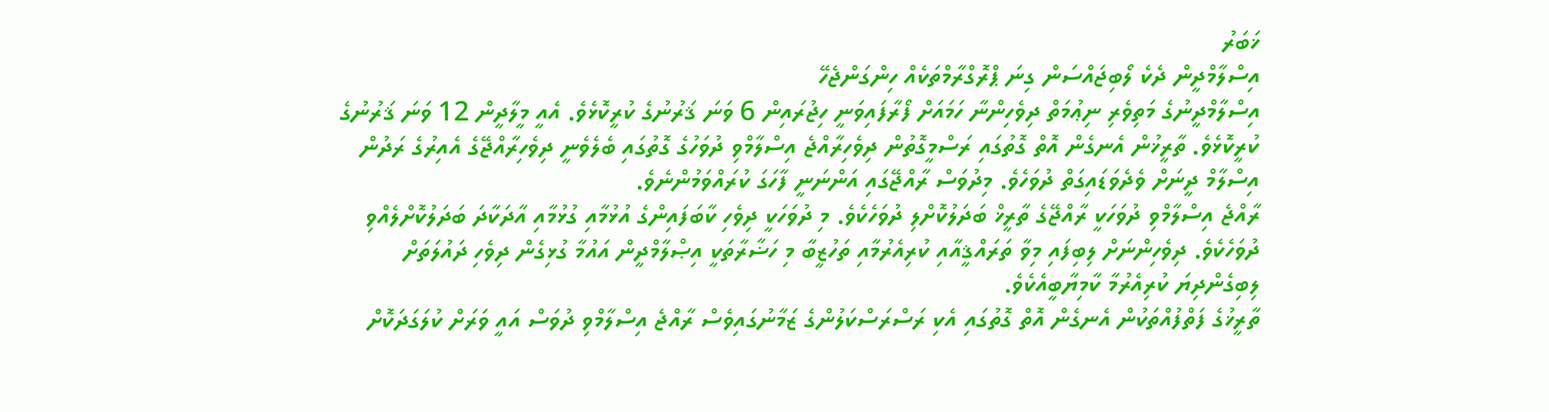ޚަބަރު
އިސްލާމްދީން ދެކެ ލޯބިޖައްސަން ގިނަ ޕްރޮގްރާމްތަކެއް ހިންގަންޖެހޭ
އިސްލާމްދީނުގެ މަތިވެރި ނިޢުމަތް ދިވެހިންނާ ހަމައަށް ފޯރާފައިވަނީ ހިޖުރައިން 6 ވަނަ ޤަރުނުގެ ކުރީކޮޅެވެ. އެއީ މީލާދީން 12 ވަނަ ޤަރުނުގެ ކުރީކޮޅެވެ. ތާރީޚުން އެނގެން އޮތް ގޮތުގައި ރަސްމީގޮތުން ދިވެހިރާއްޖެ އިސްލާމްވި ދުވަހުގެ ގޮތުގައި ބެލެވެނީ ދިވެހިރާއްޖޭގެ އެއިރުގެ ރަދުން އިސްލާމް ދީނަށް ވެދެވަޑައިގަތް ދުވަހެވެ. މިދުވަސް ރާއްޖޭގައި އަންނަނީ ފާހަގަ ކުރައްވަމުންނެވެ.
ރާއްޖެ އިސްލާމްވި ދުވަހަކީ ރާއްޖޭގެ ތާރީޚް ބަދަލުކޮށްލި ދުވަހެކެވެ. މި ދުވަހަކީ ދިވެހި ކާބަފައިންގެ އުޅުމާއި ގުޅުމާއި އާދަކާދަ ބަދަލުކޮށްލެއްވި ދުވަހެކެވެ. ދިވެހިންނަށް ލިބިފައި މިވާ ތަރައްޤީއާއި ކުރިއެރުމާއި ތަހުޒީބާ މި ހަޟާރާތަކީ އިޞްލާމްދީން އައުމާ ގުޅިގެން ދިވެހި ދައުލަތަށް ލިބިގެންދިޔަ ކުރިއެރުމާ ކާމިޔާބީއެކެވެ.
ތާރީޚުގެ ފަތްފުއްތަކުން އެނގެން އޮތް ގޮތުގައި އެކި ރަސްރަސްކަލުންގެ ޒަމާނުގައިވެސް ރާއްޖެ އިސްލާމްވި ދުވަސް އައީ ވަރަށް ކުލަގަދަކޮށް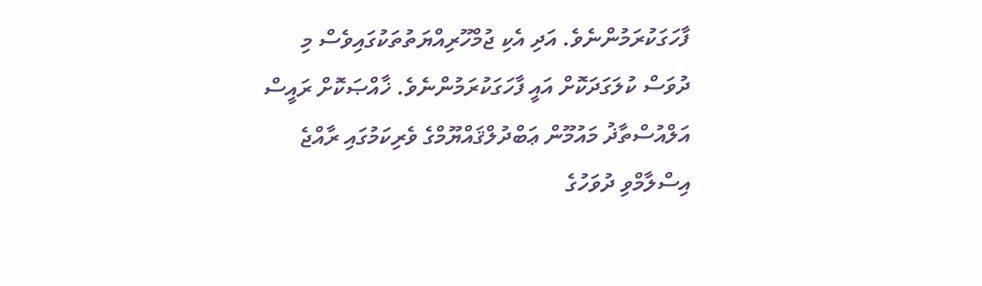ފާހަގަކުރަމުންނެވެ. އަދި އެކި ޖުމްހޫރިއްޔަތުތަކުގައިވެސް މި ދުވަސް ކުލަގަދަކޮށް އައީ ފާހަގަކުރަމުންނެވެ. ޚާއްޞަކޮށް ރައީސް އަލްއުސްތާޛު މައުމޫން ޢަބްދުލްޤައްޔޫމްގެ ވެރިކަމުގައި ރާއްޖެ އިސްލާމްވި ދުވަހުގެ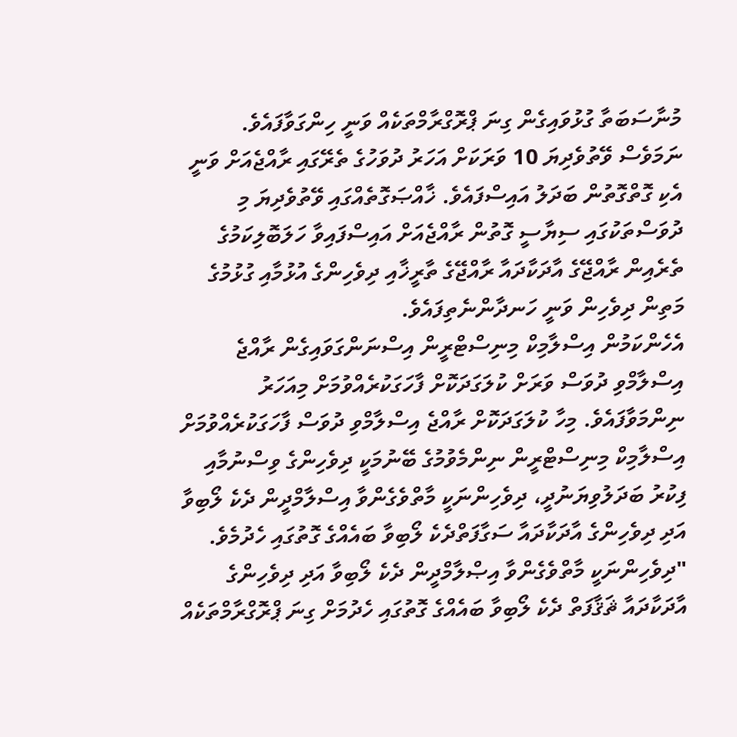މުނާސަބަތާ ގުޅުވައިގެން ގިނަ ޕްރޮގްރާމްތަކެއް ވަނީ ހިންގަވާފައެވެ.
ނަމަވެސް ވޭތުވެދިޔަ 10 ވަރަކަށް އަހަރު ދުވަހުގެ ތެރޭގައި ރާއްޖެއަށް ވަނީ އެކި ގޮތްގޮތުން ބަދަލު އައިސްފައެވެ. ޚާއްޞަގޮތެއްގައި ވޭތުވެދިޔަ މި ދުވަސްތަކުގައި ސިޔާސީ ގޮތުން ރާއްޖެއަށް އައިސްފައިވާ ހަލަބޮލިކަމުގެ ތެރެއިން ރާއްޖޭގެ އާދަކާދައާ ރާއްޖޭގެ ތާރީޚާއި ދިވެހިންގެ އުޅުމާއި ގުޅުމުގެ މަތިން ދިވެހިން ވަނީ ހަނދާންނެތިފައެވެ.
އެހެންކަމުން އިސްލާމިކް މިނިސްޓްރީން އިސްނަންގަވައިގެން ރާއްޖެ އިސްލާމްވި ދުވަސް ވަރަށް ކުލަގަދަކޮށް ފާހަގަކުރެއްވުމަށް މިއަހަރު ނިންމަވާފައެވެ. މިހާ ކުލަގަދަކޮށް ރާއްޖެ އިސްލާމްވި ދުވަސް ފާހަގަކުރެއްވުމަށް އިސްލާމިކް މިނިސްޓްރީން ނިންމެވުމުގެ ބޭނުމަކީ ދިވެހިންގެ ވިސްނުމާއި ފިކުރު ބަދަލުވިޔަނުދީ، ދިވެހިންނަކީ މާތްވެގެންވާ އިސްލާމްދީން ދެކެ ލޯބިވާ އަދި ދިވެހިންގެ އާދަކާދައާ ސަގާފަތްދެކެ ލޯބިވާ ބައެއްގެ ގޮތުގައި ހެދުމެވެ.
"ދިވެހިންނަކީ މާތްވެގެންވާ އިޞްލާމްދީން ދެކެ ލޯބިވާ އަދި ދިވެހިންގެ އާދަކާދައާ ޘަޤާފަތް ދެކެ ލޯބިވާ ބައެއްގެ ގޮތުގައި ހެދުމަށް ގިނަ ޕްރޮގްރާމްތަކެއް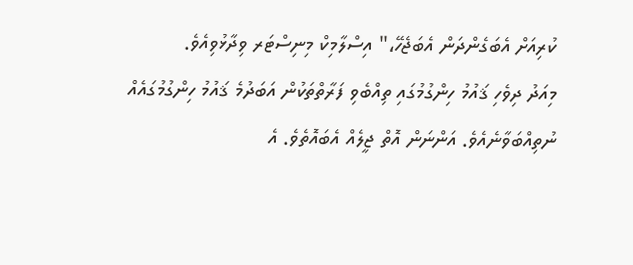ކުރިއަށް އެބަގެންދަން އެބަޖެހޭ،" އިސްލާމިކް މިނިސްޓަރ ވިދާޅުވިއެވެ.
މިއަދު ދިވެހި ޤައުމު ހިންގުމުގައި ތިއްބެވި ފަރާތްތަކުން އަބަދުމެ ޤައުމު ހިންގުމުގައެއް ނުތިއްބަވާނެއެވެ. އަންނަން އޮތް ޖީލެއް އެބައޮތެވެ. އެ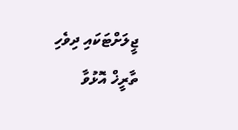ޖީލަށްޓަކައި ދިވެހި ތާރީޚް އޮޅުވާ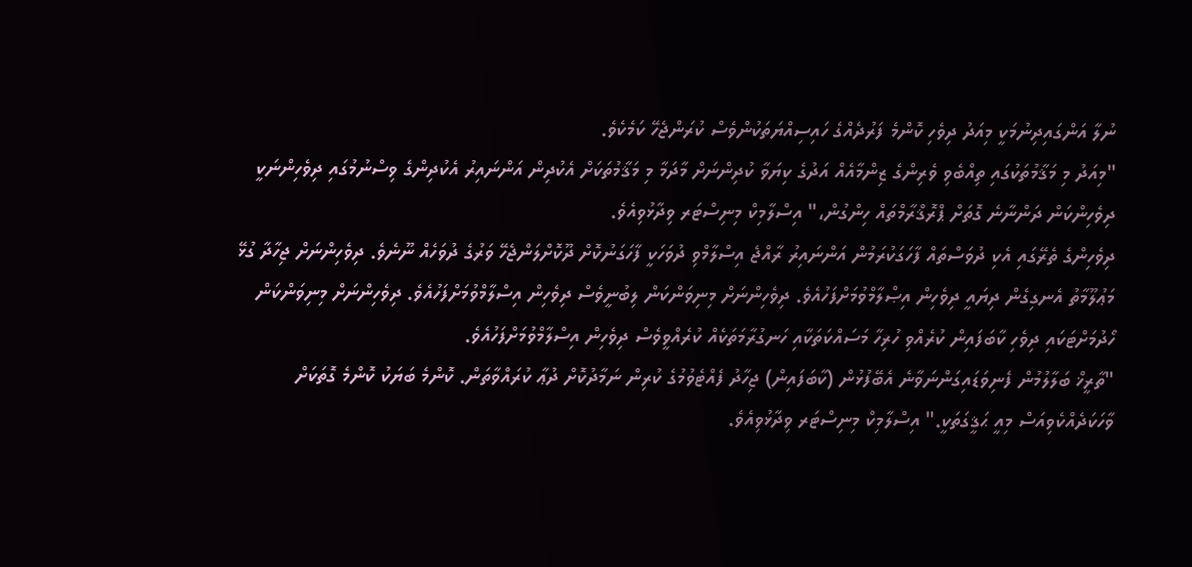ނުލާ އަންގައިދިނުމަކީ މިއަދު ދިވެހި ކޮންމެ ފަރުދެއްގެ ހައިސިއްޔަތަކުންވެސް ކުރަންޖެހޭ ކަމެކެވެ.
"މިއަދު މި މަޤާމުތަކުގައި ތިއްބެވި ވެރިންގެ ޒިންމާއެއް އަދުގެ ކިޔަވާ ކުދިންނަށް މާދަމާ މި މަޤާމުތަކަށް އެކުދިން އަންނައިރު އެކުދިންގެ ވިސްނުމުގައި ދިވެހިންނަކީ ދިވެހިންކަން ދަންނާނެ ގޮތަށް ޕްރޮޤްރާމްތައް ހިންގުން،" އިސްލާމިކް މިނިސްޓަރ ވިދާޅުވިއެވެ.
ދިވެހިންގެ ތެރޭގައި އެކި ދުވަސްތައް ފާހަގަކުރަމުން އަންނައިރު ރާއްޖެ އިސްލާމްވި ދުވަހަކީ ފާހަގަނުކޮށް ދޫކޮށްލަންޖެހޭ ވަރުގެ ދުވަހެއް ނޫނެވެ. ދިވެހިންނަށް ޖިހާދާ ގުޅޭ މަޢުލޫމާތު އެނގިގެން ދިޔައީ ދިވެހިން އިޞްލާމްވުމަށްފަހުއެވެ. ދިވެހިންނަށް މިނިވަންކަން ލިބުނީވެސް ދިވެހިން އިސްލާމްވުމަށްފަހުއެވެ. ދިވެހިންނަށް މިނިވަންކަން ހޯދުމަށްޓަކައި ދިވެހި ކާބަފައިން ކުރެއްވި ހުރިހާ މަސައްކަތަކާއި ހަނގުރާމަތަކެއް ކުރެއްވީވެސް ދިވެހިން އިސްލާމްވުމަށްފަހުއެވެ.
"ތާރީޚް ބަލާލުމުން ފެނިވަޑައިގަންނަވާނެ އެބޭފުޅުން (ކާބަފައިން) ޖިހާދު ފެއްޓެވުމުގެ ކުރިން ނަމާދުކޮށް ދުޢާ ކުރައްވާތަން. ކޮންމެ ބަޔަކު ކޮންމެ ގޮތަކަށް ވާހަކަދެއްކެވިއަސް މިއީ ޙަޤީގަތަކީ." އިސްލާމިކް މިނިސްޓަރ ވިދާޅުވިއެވެ.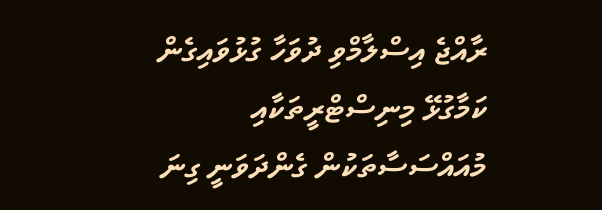ރާއްޖެ އިސްލާމްވި ދުވަހާ ގުޅުވައިގެން ކަމާގުޅޭ މިނިސްޓްރީތަކާއި މުއައްސަސާތަކުން ގެންދަވަނީ ގިނަ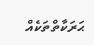ޙަރަކާތްތަކެއް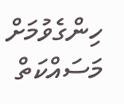ހިންގެވުމަށް މަސައްކަތް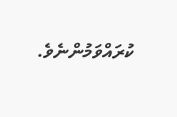ކުރައްވަމުންނެވެ.